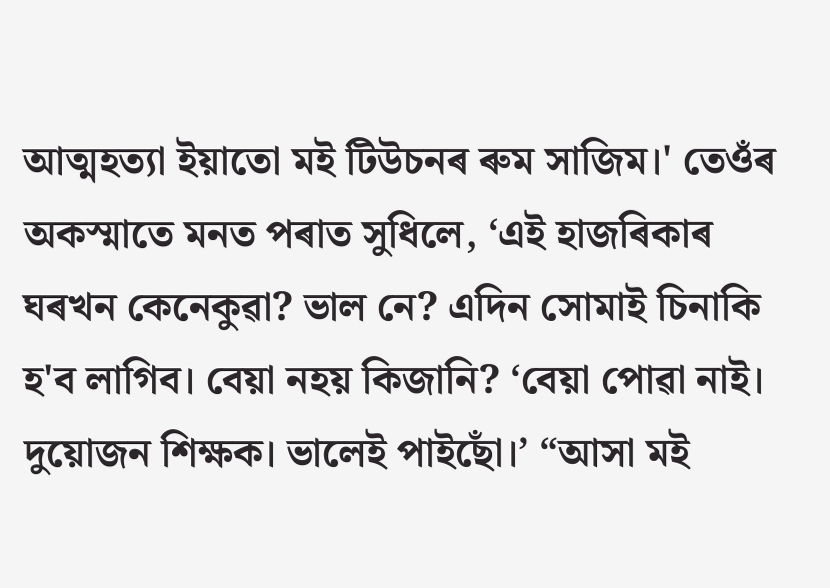আত্মহত্যা ইয়াতো মই টিউচনৰ ৰুম সাজিম।' তেওঁৰ অকস্মাতে মনত পৰাত সুধিলে, ‘এই হাজৰিকাৰ ঘৰখন কেনেকুৱা? ভাল নে? এদিন সোমাই চিনাকি হ'ব লাগিব। বেয়া নহয় কিজানি? ‘বেয়া পোৱা নাই। দুয়োজন শিক্ষক। ভালেই পাইছোঁ।’ “আসা মই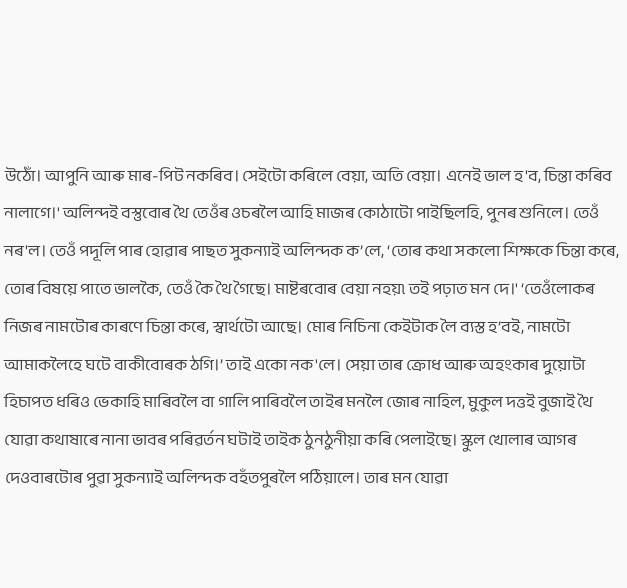উঠোঁ। আপুনি আৰু মাৰ-পিট নকৰিব। সেইটো কৰিলে বেয়া, অতি বেয়া। এনেই ভাল হ'ব, চিন্তা কৰিব নালাগে।' অলিন্দই বস্তুবোৰ থৈ তেওঁৰ ওচৰলৈ আহি মাজৰ কোঠাটো পাইছিলহি, পুনৰ শুনিলে। তেওঁ নৰ'ল। তেওঁ পদূলি পাৰ হোৱাৰ পাছত সুকন্যাই অলিন্দক ক’লে, ‘তোৰ কথা সকলো শিক্ষকে চিন্তা কৰে, তোৰ বিষয়ে পাতে ভালকৈ, তেওঁ কৈ থৈ গৈছে। মাষ্টৰবোৰ বেয়া নহয়৷ তই পঢ়াত মন দে।' ‘তেওঁলোকৰ নিজৰ নামটোৰ কাৰণে চিন্তা কৰে, স্বাৰ্থটো আছে। মোৰ নিচিনা কেইটাক লৈ ব্যস্ত হ’বই, নামটো আমাকলৈহে ঘটে বাকীবোৰক ঠগি।’ তাই একো নক'লে। সেয়া তাৰ ক্ৰোধ আৰু অহংকাৰ দুয়োটা হিচাপত ধৰিও ভেকাহি মাৰিবলৈ বা গালি পাৰিবলৈ তাইৰ মনলৈ জোৰ নাহিল, মুকুল দত্তই বুজাই থৈ যোৱা কথাষাৰে নানা ভাবৰ পৰিৱৰ্তন ঘটাই তাইক ঠুনঠুনীয়া কৰি পেলাইছে। স্কুল খোলাৰ আগৰ দেওবাৰটোৰ পুৱা সুকন্যাই অলিন্দক বহঁতপুৰলৈ পঠিয়ালে। তাৰ মন যোৱা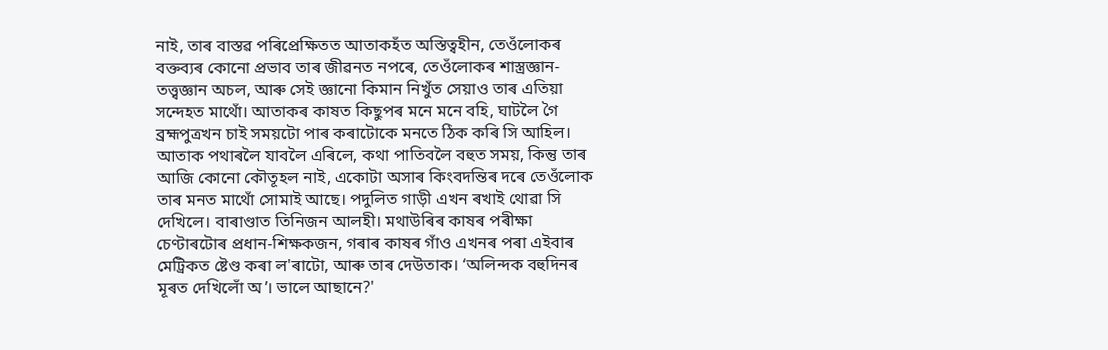নাই, তাৰ বাস্তৱ পৰিপ্ৰেক্ষিতত আতাকহঁত অস্তিত্বহীন, তেওঁলোকৰ বক্তব্যৰ কোনো প্ৰভাব তাৰ জীৱনত নপৰে, তেওঁলোকৰ শাস্ত্ৰজ্ঞান-তত্ত্বজ্ঞান অচল, আৰু সেই জ্ঞানো কিমান নিখুঁত সেয়াও তাৰ এতিয়া সন্দেহত মাথোঁ। আতাকৰ কাষত কিছুপৰ মনে মনে বহি, ঘাটলৈ গৈ ব্ৰহ্মপুত্ৰখন চাই সময়টো পাৰ কৰাটোকে মনতে ঠিক কৰি সি আহিল। আতাক পথাৰলৈ যাবলৈ এৰিলে, কথা পাতিবলৈ বহুত সময়, কিন্তু তাৰ আজি কোনো কৌতূহল নাই, একোটা অসাৰ কিংবদন্তিৰ দৰে তেওঁলোক তাৰ মনত মাথোঁ সোমাই আছে। পদুলিত গাড়ী এখন ৰখাই থোৱা সি দেখিলে। বাৰাণ্ডাত তিনিজন আলহী। মথাউৰিৰ কাষৰ পৰীক্ষা চেণ্টাৰটোৰ প্ৰধান-শিক্ষকজন, গৰাৰ কাষৰ গাঁও এখনৰ পৰা এইবাৰ মেট্ৰিকত ষ্টেণ্ড কৰা ল'ৰাটো, আৰু তাৰ দেউতাক। ‘অলিন্দক বহুদিনৰ মূৰত দেখিলোঁ অ’। ভালে আছানে?'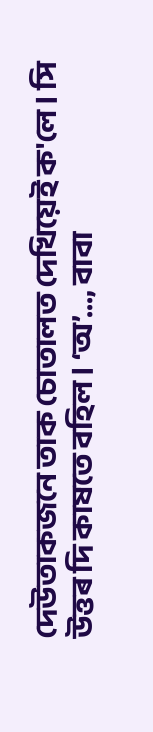দেউতাকজনে তাক চোতালত দেখিয়েই ক'লে। সি উত্তৰ দি কাষতে বহিল। ‘অ’..., বাবা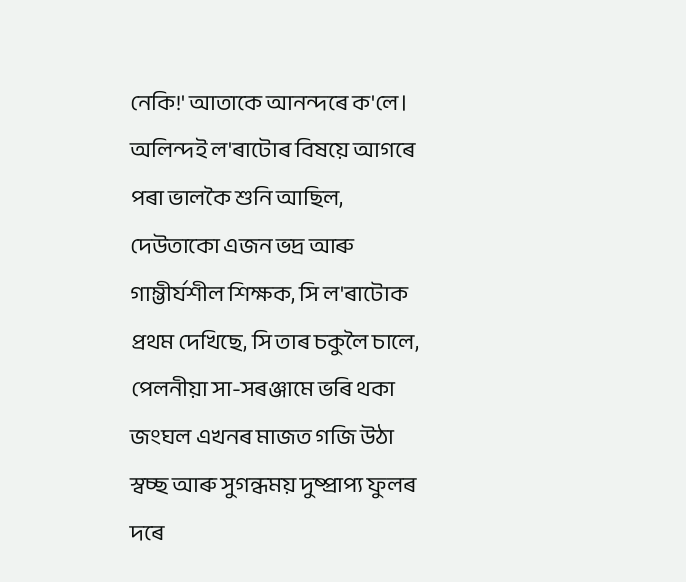নেকি!' আতাকে আনন্দৰে ক'লে। অলিন্দই ল'ৰাটোৰ বিষয়ে আগৰে পৰা ভালকৈ শুনি আছিল, দেউতাকো এজন ভদ্ৰ আৰু গাম্ভীৰ্যশীল শিক্ষক, সি ল'ৰাটোক প্ৰথম দেখিছে, সি তাৰ চকুলৈ চালে, পেলনীয়া সা-সৰঞ্জামে ভৰি থকা জংঘল এখনৰ মাজত গজি উঠা স্বচ্ছ আৰু সুগন্ধময় দুষ্প্ৰাপ্য ফুলৰ দৰে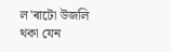ল'ৰাটো উজলি থকা যেন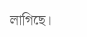লাগিছে।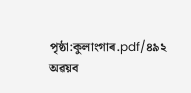পৃষ্ঠা:কুলাংগাৰ.pdf/৪৯২
অৱয়ব